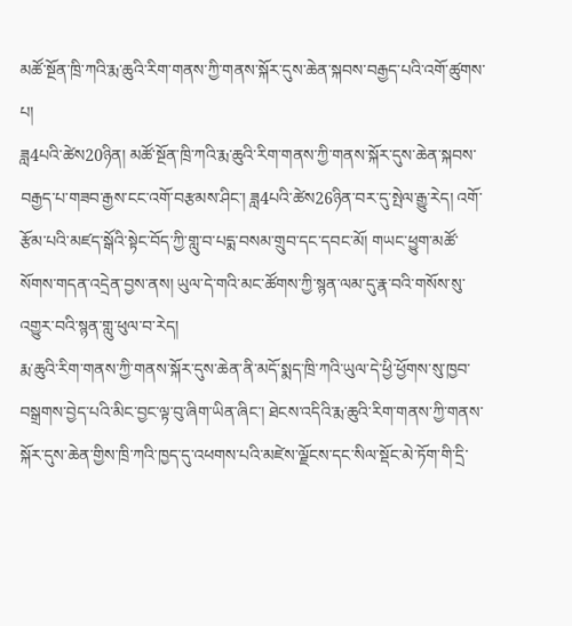མཚོ་སྔོན་ཁྲི་ཀའི་རྨ་ཆུའི་རིག་གནས་ཀྱི་གནས་སྐོར་དུས་ཆེན་སྐབས་བརྒྱད་པའི་འགོ་ཚུགས་པ།
ཟླ4པའི་ཚེས20ཉིན། མཚོ་སྔོན་ཁྲི་ཀའི་རྨ་ཆུའི་རིག་གནས་ཀྱི་གནས་སྐོར་དུས་ཆེན་སྐབས་བརྒྱད་པ་གཟབ་རྒྱས་ངང་འགོ་བརྩམས་ཤིང་། ཟླ4པའི་ཚེས26ཉིན་བར་དུ་སྤེལ་རྒྱུ་རེད། འགོ་རྩོམ་པའི་མཛད་སྒོའི་སྟེང་བོད་ཀྱི་གླུ་བ་པདྨ་བསམ་གྲུབ་དང་དབང་མོ། གཡང་ཕྱུག་མཚོ་སོགས་གདན་འདྲེན་བྱས་ནས། ཡུལ་དེ་གའི་མང་ཚོགས་ཀྱི་སྙན་ལམ་དུ་རྣ་བའི་གསོས་སུ་འགྱུར་བའི་སྙན་གླུ་ཕུལ་བ་རེད།
རྨ་ཆུའི་རིག་གནས་ཀྱི་གནས་སྐོར་དུས་ཆེན་ནི་མདོ་སྨད་ཁྲི་ཀའི་ཡུལ་དེ་ཕྱི་ཕྱོགས་སུ་ཁྱབ་བསྒྲགས་བྱེད་པའི་མིང་བྱང་ལྟ་བུ་ཞིག་ཡིན་ཞིང་། ཐེངས་འདིའི་རྨ་ཆུའི་རིག་གནས་ཀྱི་གནས་སྐོར་དུས་ཆེན་གྱིས་ཁྲི་ཀའི་ཁྱད་དུ་འཕགས་པའི་མཛེས་ལྗོངས་དང་སིལ་སྡོང་མེ་ཏོག་གི་དྲི་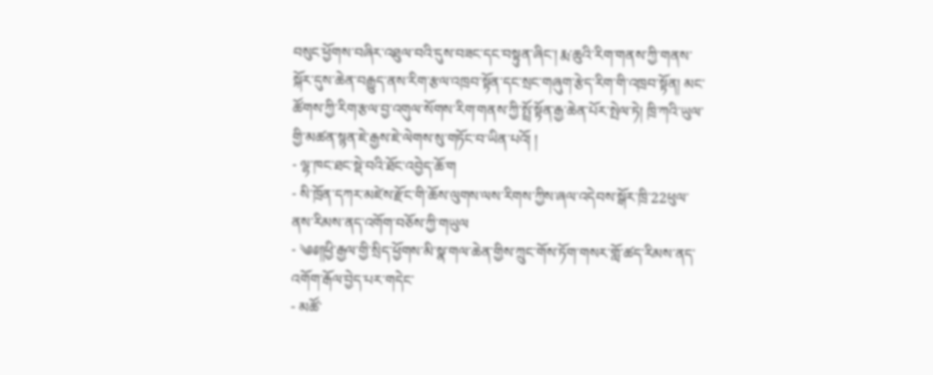བསུང་ཕྱོགས་བཞིར་འཐུལ་བའི་དུས་བཟང་དང་བསྟུན་ཞིང་། རྨ་ཆུའི་རིག་གནས་ཀྱི་གནས་སྐོར་དུས་ཆེན་བརྒྱུད་ནས་རིག་རྩལ་འཁྲབ་སྟོན་དང་སྲང་གཞུག་རྩེད་རིག་གི་འཁྲབ་སྟོན། མང་ཚོགས་ཀྱི་རིག་རྩལ་བྱ་འགུལ་སོགས་རིག་གནས་ཀྱི་སྤྲོ་སྟོན་རྒྱ་ཆེན་པོར་སྤེལ་ཏེ། ཁྲི་ཀའི་ཡུལ་གྱི་མཚན་སྙན་ཇེ་རྒྱས་ཇེ་ལེགས་སུ་གཏོང་བ་ཡིན་པའོ། །
- ལྷ་ཁང་ཐང་སྡེ་བའི་ཐོང་འབྱེད་ཆོ་ག
- སི་ཁྲོན་དཀར་མཛེས་རྫོང་གི་ཆོས་ལུགས་ལས་རིགས་ཀྱིས་ཞལ་འདེབས་སྒོར་ཁྲི་22ཕུལ་ནས་རིམས་ནད་འགོག་བཅོས་ཀྱི་གཡུལ
- ༄༅༎ཕྱི་རྒྱལ་གྱི་སྲིད་ཕྱོགས་མི་སྣ་གལ་ཆེན་གྱིས་ཀྲུང་གོས་ཏོག་གསར་གློ་ཚད་རིམས་ནད་འགོག་རྒོལ་བྱེད་པར་གདེང་
- མཚོ་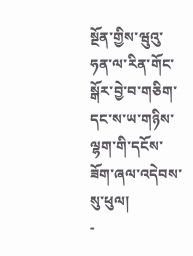སྔོན་གྱིས་ཝུའུ་ཧན་ལ་རིན་གོང་སྒོར་བྱེ་བ་གཅིག་དང་ས་ཡ་གཉིས་ལྷག་གི་དངོས་ཟོག་ཞལ་འདེབས་སུ་ཕུལ།
-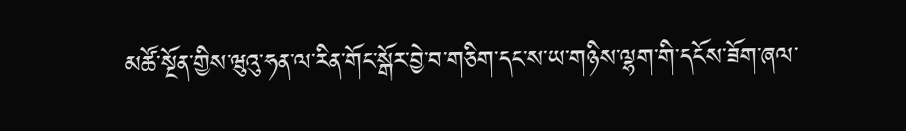མཚོ་སྔོན་གྱིས་ཝུའུ་ཧན་ལ་རིན་གོང་སྒོར་བྱེ་བ་གཅིག་དང་ས་ཡ་གཉིས་ལྷག་གི་དངོས་ཟོག་ཞལ་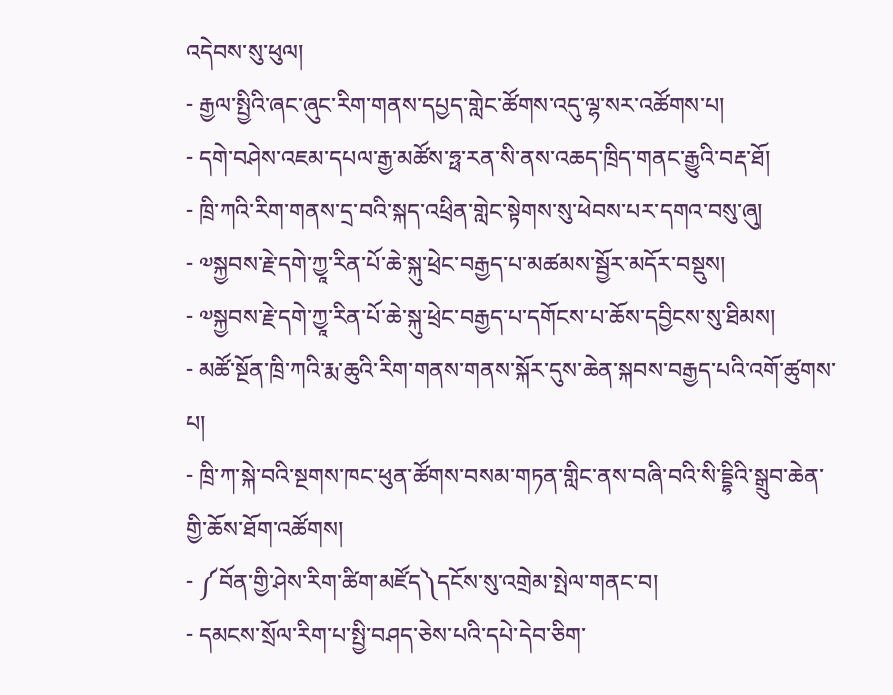འདེབས་སུ་ཕུལ།
- རྒྱལ་སྤྱིའི་ཞང་ཞུང་རིག་གནས་དཔྱད་གླེང་ཚོགས་འདུ་ལྷ་སར་འཚོགས་པ།
- དགེ་བཤེས་འཇམ་དཔལ་རྒྱ་མཚོས་ཧྥ་རན་སི་ནས་འཆད་ཁྲིད་གནང་རྒྱུའི་བརྡ་ཐོ།
- ཁྲི་ཀའི་རིག་གནས་དྲ་བའི་སྐད་འཕྲིན་གླེང་སྟེགས་སུ་ཕེབས་པར་དགའ་བསུ་ཞུ།
- ༧སྐྱབས་རྗེ་དགེ་ཀྱཱ་རིན་པོ་ཆེ་སྐུ་ཕྲེང་བརྒྱད་པ་མཚམས་སྦྱོར་མདོར་བསྡུས།
- ༧སྐྱབས་རྗེ་དགེ་ཀྱཱ་རིན་པོ་ཆེ་སྐུ་ཕྲེང་བརྒྱད་པ་དགོངས་པ་ཆོས་དབྱིངས་སུ་ཐིམས།
- མཚོ་སྔོན་ཁྲི་ཀའི་རྨ་ཆུའི་རིག་གནས་གནས་སྐོར་དུས་ཆེན་སྐབས་བརྒྱད་པའི་འགོ་ཚུགས་པ།
- ཁྲི་ཀ་སྐེ་བའི་སྔགས་ཁང་ཕུན་ཚོགས་བསམ་གཏན་གླིང་ནས་བཞི་བའི་སི་དྡྷིའི་སྒྲུབ་ཆེན་གྱི་ཆོས་ཐོག་འཚོགས།
- ༼བོན་གྱི་ཤེས་རིག་ཚིག་མཛོད༽དངོས་སུ་འགྲེམ་སྤེལ་གནང་བ།
- དམངས་སྲོལ་རིག་པ་སྤྱི་བཤད་ཅེས་པའི་དཔེ་དེབ་ཅིག་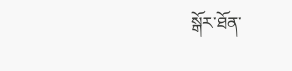སྒོར་ཐོན་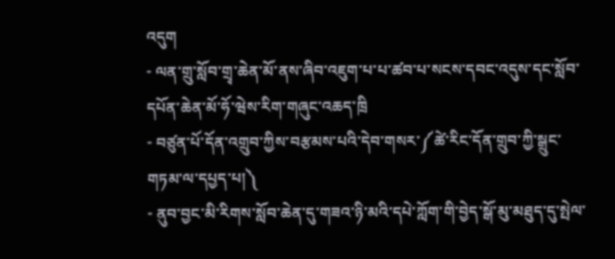འདུག
- ལན་གྲུ་སློབ་གྲྭ་ཆེན་མོ་ནས་ཞིབ་འཇུག་པ་པ་ཚབ་པ་སངས་དབང་འདུས་དང་སློབ་དཔོན་ཆེན་མོ་ཧོ་ཝེས་རིག་གཞུང་འཆད་ཁྲི
- བཙུན་པོ་དོན་འགྲུབ་ཀྱིས་བརྩམས་པའི་དེབ་གསར་༼ཚེ་རིང་དོན་གྲུབ་ཀྱི་སྒྲུང་གཏམ་ལ་དཔྱད་པ།༽
- ནུབ་བྱང་མི་རིགས་སློབ་ཆེན་དུ་གཟའ་ཉི་མའི་དཔེ་ཀློག་གི་བྱེད་སྒོ་མུ་མཐུད་དུ་སྤེལ་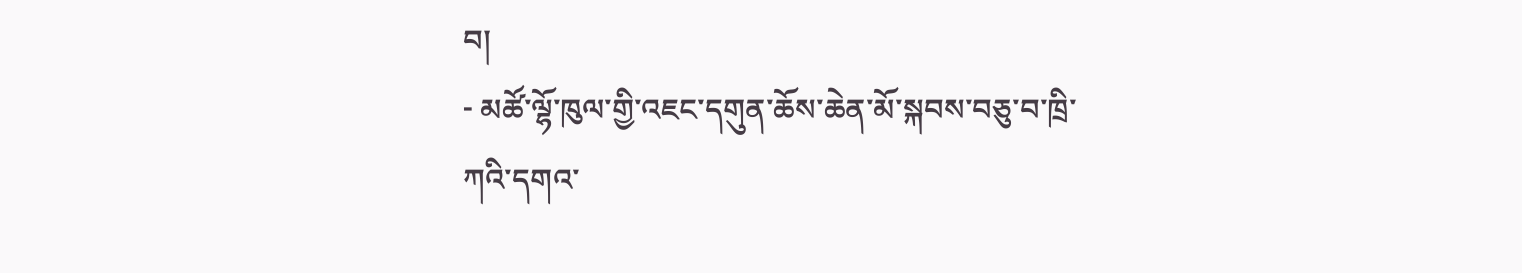བ།
- མཚོ་ལྷོ་ཁུལ་གྱི་འཇང་དགུན་ཆོས་ཆེན་མོ་སྐབས་བཅུ་བ་ཁྲི་ཀའི་དགའ་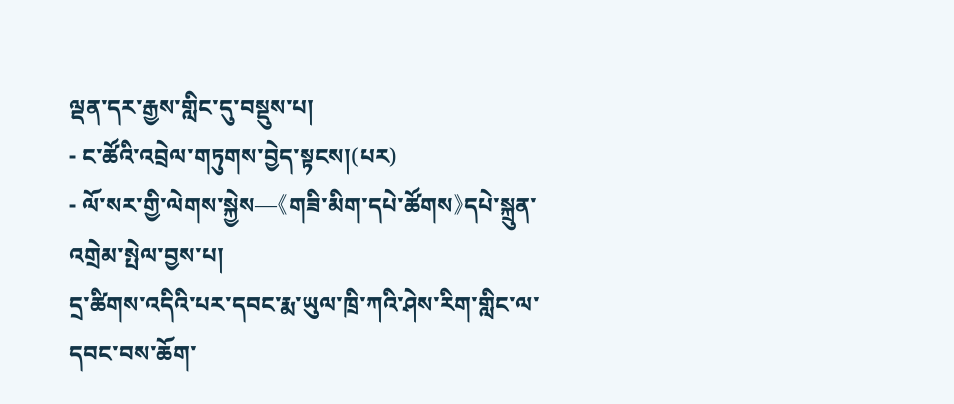ལྡན་དར་རྒྱས་གླིང་དུ་བསྡུས་པ།
- ང་ཚོའི་འབྲེལ་གཏུགས་བྱེད་སྟངས།(པར)
- ལོ་སར་གྱི་ལེགས་སྐྱེས—《གཟི་མིག་དཔེ་ཚོགས》དཔེ་སྐྲུན་འགྲེམ་སྤེལ་བྱས་པ།
དྲ་ཚིགས་འདིའི་པར་དབང་རྨ་ཡུལ་ཁྲི་ཀའི་ཤེས་རིག་གླིང་ལ་དབང་བས་ཆོག་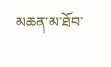མཆན་མ་ཐོབ་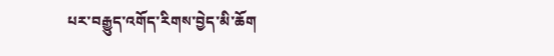པར་བརྒྱུད་འགོད་རིགས་བྱེད་མི་ཆོག